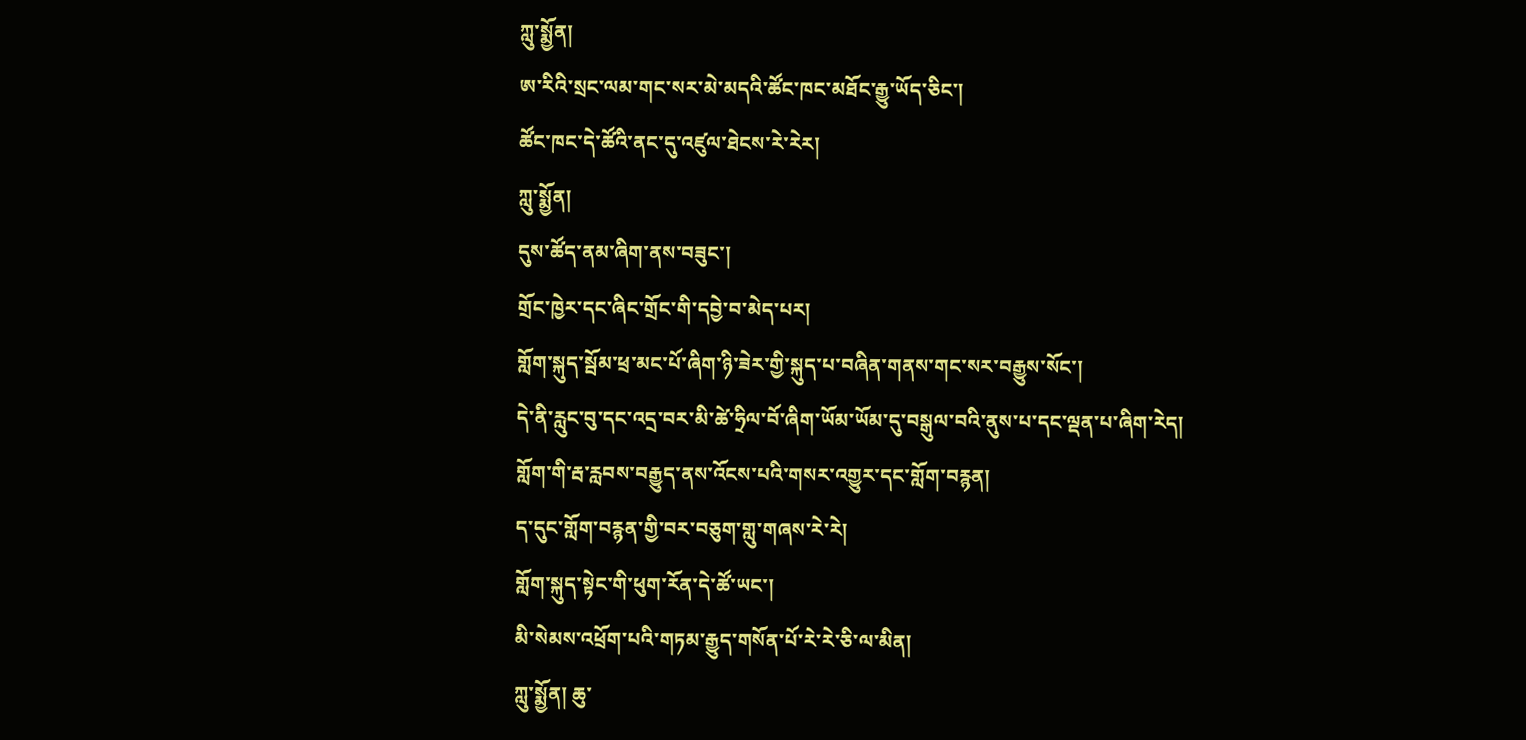ཀླུ་སྨྱོན།
ཨ་རིའི་སྲང་ལམ་གང་སར་མེ་མདའི་ཚོང་ཁང་མཐོང་རྒྱུ་ཡོད་ཅིང་།
ཚོང་ཁང་དེ་ཚོའི་ནང་དུ་འཛུལ་ཐེངས་རེ་རེར།
ཀླུ་སྨྱོན།
དུས་ཚོད་ནམ་ཞིག་ནས་བཟུང་།
གྲོང་ཁྱེར་དང་ཞིང་གྲོང་གི་དབྱེ་བ་མེད་པར།
གློག་སྐུད་སྦོམ་ཕྲ་མང་པོ་ཞིག་ཉི་ཟེར་གྱི་སྐུད་པ་བཞིན་གནས་གང་སར་བརྒྱུས་སོང་།
དེ་ནི་རླུང་བུ་དང་འདྲ་བར་མི་ཚེ་ཧྲིལ་བོ་ཞིག་ཡོམ་ཡོམ་དུ་བསྒུལ་བའི་ནུས་པ་དང་ལྡན་པ་ཞིག་རེད།
གློག་གི་རྦ་རླབས་བརྒྱུད་ནས་འོངས་པའི་གསར་འགྱུར་དང་གློག་བརྙན།
ད་དུང་གློག་བརྙན་གྱི་བར་བཅུག་གླུ་གཞས་རེ་རེ།
གློག་སྐུད་སྟེང་གི་ཕུག་རོན་དེ་ཚོ་ཡང་།
མི་སེམས་འཕྲོག་པའི་གཏམ་རྒྱུད་གསོན་པོ་རེ་རེ་ཅི་ལ་མིན།
ཀླུ་སྨྱོན། ཆུ་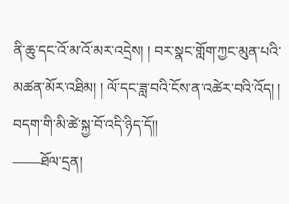ནི་ཆུ་དང་འོ་མ་འོ་མར་འདྲེས། ། བར་སྣང་གློག་ཀྱང་མུན་པའི་མཚན་མོར་འཐིམ། ། ལོ་དང་ཟླ་བའི་ངོས་ན་འཚེར་བའི་འོད། ། བདག་གི་མི་ཚེ་སྐྱ་བོ་འདི་ཉིད་དོ།།
——ཐོལ་དྲན།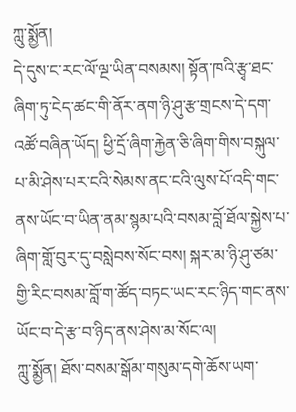ཀླུ་སྨྱོན།
དེ་དུས་ང་རང་ལོ་ལྔ་ཡིན་བསམས། སྟོན་ཁའི་རྩྭ་ཐང་ཞིག་ཏུ་ངེད་ཚང་གི་ནོར་ནག་ཉི་ཤུ་རྩ་གྲངས་དེ་དག་འཚོ་བཞིན་ཡོད། ཕྱི་དྲོ་ཞིག་རྐྱེན་ཅི་ཞིག་གིས་བསྐུལ་པ་མི་ཤེས་པར་ངའི་སེམས་ནང་ངའི་ལུས་པོ་འདི་གང་ནས་ཡོང་བ་ཡིན་ནམ་སྙམ་པའི་བསམ་བློ་ཐོལ་སྐྱེས་པ་ཞིག་གློ་བུར་དུ་བསླེབས་སོང་བས། སྐར་མ་ཉི་ཤུ་ཙམ་གྱི་རིང་བསམ་བློ་ག་ཚོད་བཏང་ཡང་རང་ཉིད་གང་ནས་ཡོང་བ་དེ་རྩ་བ་ཉིད་ནས་ཤེས་མ་སོང་ལ།
ཀླུ་སྨྱོན། ཐོས་བསམ་སྒོམ་གསུམ་དགེ་ཆོས་ཡག་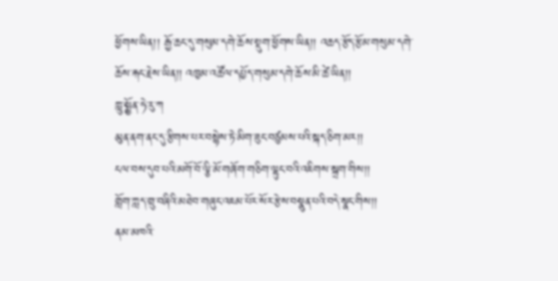ཕྱོགས་ཡིན།། རྒྱོ་ཆང་དུ་གསུམ་དགེ་ཆོས་སྡུག་ཕྱོགས་ཡིན།། འཆད་རྩོད་རྩོམ་གསུམ་དགེ་ཆོས་རྐང་རྗེས་ཡིན།། འཁྱམ་འཚོལ་དཔྱོད་གསུམ་དགེ་ཆོས་མི་ཚེ་ཡིན།།
ཀླུ་སྨྱོན་ཧེ་རུ་ཀ
མུན་ནག་ནང་དུ་རྩིགས་པར་བསྙེས་ཏེ་མིག་ཟུང་བཙུམས་པའི་སྐད་ཅིག་མར།།
ངལ་བས་དུབ་པའི་མགོ་བོ་ལྕི་མོ་གཞོག་གཅིག་ལྷུང་བའི་འཇིགས་སྐྲག་གིས།།
གློག་ཀླད་གྲུ་བཞིའི་མཐེབ་གཞུང་འཇམ་པོར་སོར་རྩེས་བསྣུན་པའི་བདེ་སྣང་གིས།།
ནམ་མཁའི་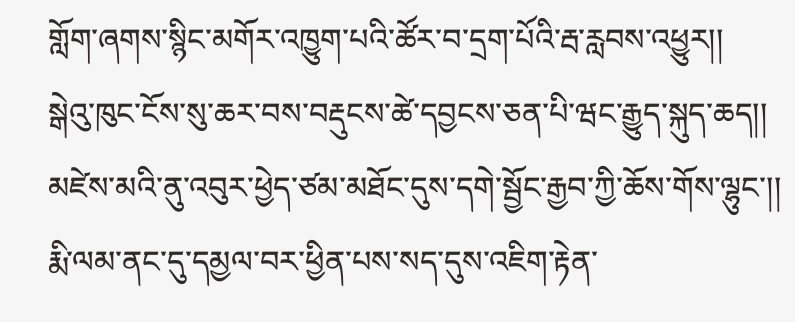གློག་ཞགས་སྙིང་མགོར་འཁྱུག་པའི་ཚོར་བ་དྲག་པོའི་རྦ་རླབས་འཕྱུར།།
སྒེའུ་ཁུང་ངོས་སུ་ཆར་བས་བརྡུངས་ཚེ་དབྱངས་ཅན་པི་ཝང་རྒྱུད་སྐུད་ཆད།།
མཛེས་མའི་ནུ་འབུར་ཕྱེད་ཙམ་མཐོང་དུས་དགེ་སྦྱོང་རྒྱབ་ཀྱི་ཆོས་གོས་ལྷུང་།།
རྨི་ལམ་ནང་དུ་དམྱལ་བར་ཕྱིན་པས་སད་དུས་འཇིག་རྟེན་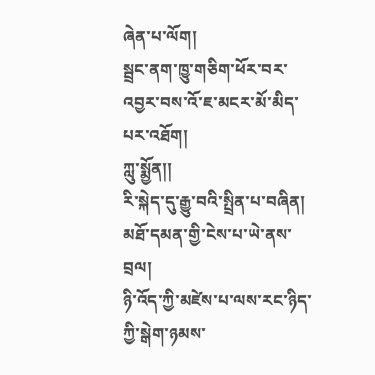ཞེན་པ་ལོག།
སྦྲང་ནག་ཁྱུ་གཅིག་ཕོར་བར་འབྱར་བས་འོ་ཇ་མངར་མོ་མིད་པར་འཐོག།
ཀླུ་སྨྱོན།།
རི་སྐེད་དུ་རྒྱུ་བའི་སྤྲིན་པ་བཞིན།
མཐོ་དམན་གྱི་ངེས་པ་ཡེ་ནས་བྲལ།
ཉི་འོད་ཀྱི་མཛེས་པ་ལས་རང་ཉིད་ཀྱི་སྒེག་ཉམས་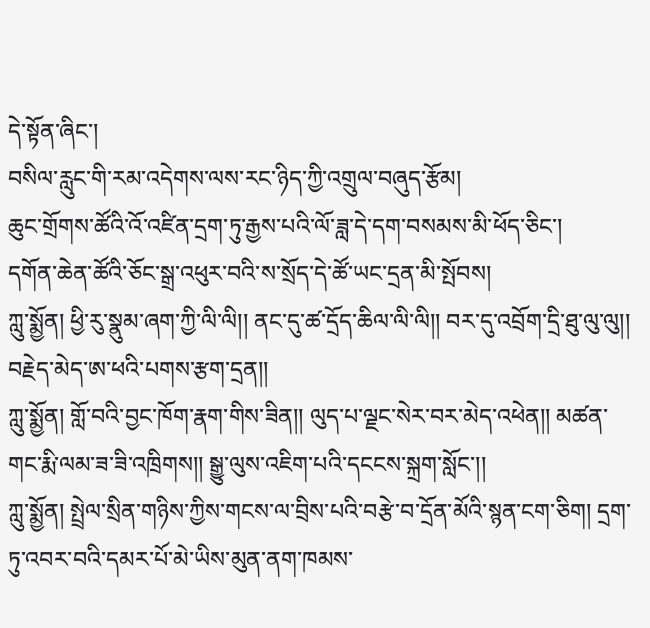དེ་སྟོན་ཞིང་།
བསིལ་རླུང་གི་རམ་འདེགས་ལས་རང་ཉིད་ཀྱི་འགྲུལ་བཞུད་རྩོམ།
ཆུང་གྲོགས་ཚོའི་འོ་འཛིན་དྲག་ཏུ་རྒྱས་པའི་ལོ་ཟླ་དེ་དག་བསམས་མི་ཕོད་ཅིང་།
དགོན་ཆེན་ཚོའི་ཅོང་སྒྲ་འཕུར་བའི་ས་སྲོད་དེ་ཚོ་ཡང་དྲན་མི་སྤོབས།
ཀླུ་སྨྱོན། ཕྱི་རུ་སྣུམ་ཞག་ཀྱི་ལི་ལི།། ནང་དུ་ཚ་དྲོད་ཆིལ་ལི་ལི།། བར་དུ་འབྲོག་དྲི་ཐུ་ལུ་ལུ།། བརྗེད་མེད་ཨ་ཕའི་པགས་རྩག་དྲན།།
ཀླུ་སྨྱོན། གློ་བའི་བྱང་ཁོག་རྣག་གིས་ཟིན།། ལུད་པ་ལྗང་སེར་བར་མེད་འཕེན།། མཚན་གང་རྨི་ལམ་ཟ་ཟི་འཁྲིགས།། སྒྱུ་ལུས་འཇིག་པའི་དངངས་སྐྲག་སློང་།།
ཀླུ་སྨྱོན། སྤྲེལ་སྲིན་གཉིས་ཀྱིས་གངས་ལ་བྲིས་པའི་བརྩེ་བ་དྲོན་མོའི་སྙན་ངག་ཅིག། དྲག་ཏུ་འབར་བའི་དམར་པོ་མེ་ཡིས་མུན་ནག་ཁམས་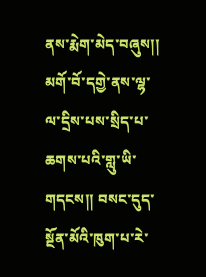ནས་རྨེག་མེད་བཞུས།། མགོ་བོ་དགྱེ་ནས་ལྷ་ལ་དྲིས་པས་སྲིད་པ་ཆགས་པའི་གླུ་ཡི་གདངས།། བསང་དུད་སྔོན་མོའི་ཁུག་པ་རེ་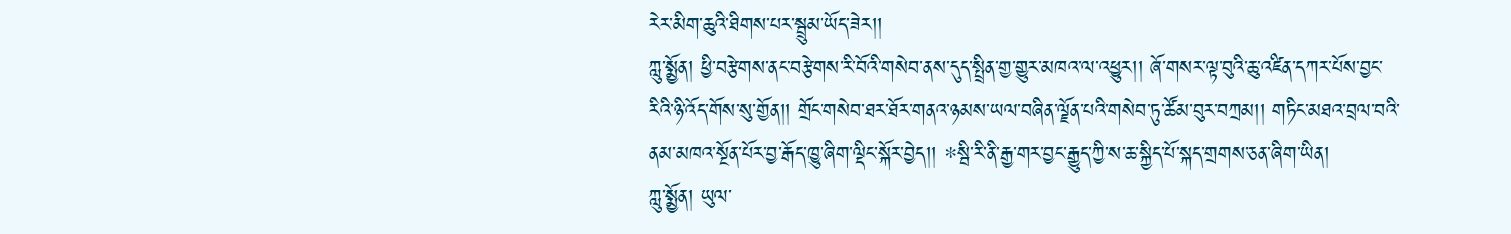རེར་མིག་ཆུའི་ཐིགས་པར་སྦྲུམ་ཡོད་ཟེར།།
ཀླུ་སྨྱོན། ཕྱི་བརྩེགས་ནང་བརྩེགས་རི་བོའི་གསེབ་ནས་དུད་སྤྲིན་གྱ་གྱུར་མཁའ་ལ་འཕྱུར།། ཞོ་གསར་ལྟ་བུའི་ཆུ་འཛིན་དཀར་པོས་བྱང་རིའི་ཉི་འོད་གོས་སུ་གྱོན།། གྲོང་གསེབ་ཐར་ཐོར་གནའ་ཉམས་ཡལ་བཞིན་ལྗོན་པའི་གསེབ་ཏུ་ཚོམ་བུར་བཀྲམ།། གཏིང་མཐའ་བྲལ་བའི་ནམ་མཁའ་སྔོན་པོར་བྱ་རྒོད་ཁྱུ་ཞིག་ལྡིང་སྐོར་བྱེད།། *སྦི་རི་ནི་རྒྱ་གར་བྱང་རྒྱུད་ཀྱི་ས་ཆ་སྐྱིད་པོ་སྐད་གྲགས་ཅན་ཞིག་ཡིན།
ཀླུ་སྨྱོན། ཡུལ་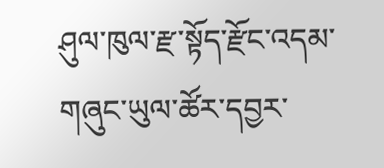ཤུལ་ཁུལ་རྫ་སྟོད་རྫོང་འདམ་གཞུང་ཡུལ་ཚོར་དབྱར་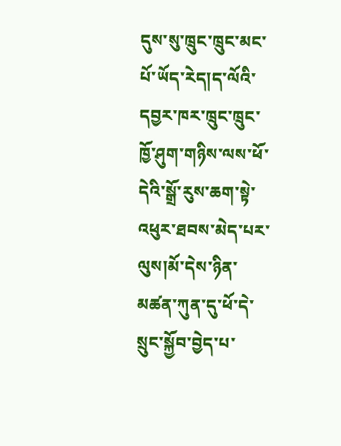དུས་སུ་ཁྲུང་ཁྲུང་མང་པོ་ཡོད་རེད།ད་ལོའི་དབྱར་ཁར་ཁྲུང་ཁྲུང་ཁྱོ་ཤུག་གཉིས་ལས་ཕོ་དེའི་སྒྲོ་རུས་ཆག་སྟེ་འཕུར་ཐབས་མེད་པར་ལུས།མོ་དེས་ཉིན་མཚན་ཀུན་དུ་ཕོ་དེ་སྲུང་སྐྱོབ་བྱེད་པ་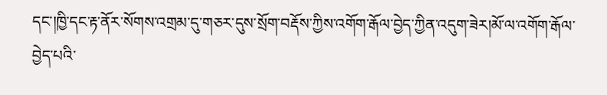དང་།ཁྱི་དང་རྟ་ནོར་སོགས་འགྲམ་དུ་གཅར་དུས་སྲོག་བརྡོས་ཀྱིས་འགོག་རྒོལ་བྱེད་ཀྱིན་འདུག་ཟེར།མོ་ལ་འགོག་རྒོལ་བྱེད་པའི་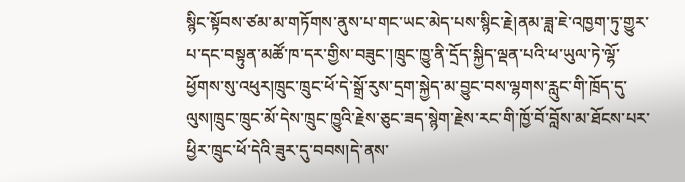སྙིང་སྟོབས་ཙམ་མ་གཏོགས་ནུས་པ་གང་ཡང་མེད་པས་སྙིང་རྗེ།ནམ་ཟླ་ཇེ་འཁྱག་ཏུ་གྱུར་པ་དང་བསྟུན་མཚོ་ཁ་དར་གྱིས་བཟུང་།ཁྲུང་ཁྱུ་ནི་དྲོད་སྐྱིད་ལྡན་པའི་ཕ་ཡུལ་ཏེ་ལྷོ་ཕྱོགས་སུ་འཕུར།ཁྲུང་ཁྲུང་ཕོ་དེ་སྒྲོ་རུས་དྲག་སྐྱེད་མ་བྱུང་བས་ལྷགས་རླུང་གི་ཁྲོད་དུ་ལུས།ཁྲུང་ཁྲུང་མོ་དེས་ཁྲུང་ཁྱུའི་རྗེས་ཅུང་ཟད་སྙེག་རྗེས་རང་གི་ཁྱོ་བོ་བློས་མ་ཐོངས་པར་ཕྱིར་ཁྲུང་ཕོ་དེའི་ཟུར་དུ་བབས།དེ་ནས་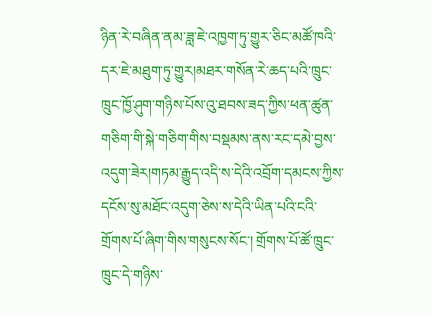ཉིན་རེ་བཞིན་ནམ་ཟླ་ཇེ་འཁྱག་ཏུ་གྱུར་ཅིང་མཚོ་ཁའི་དར་ཇེ་མཐུག་ཏུ་གྱུར།མཐར་གསོན་རེ་ཆད་པའི་ཁྲུང་ཁྲུང་ཁྱོ་ཤུག་གཉིས་པོས་འུ་ཐབས་ཟད་ཀྱིས་ཕན་ཚུན་གཅིག་གི་སྐེ་གཅིག་གིས་བསྡམས་ནས་རང་དམེ་བྱས་འདུག་ཟེར།གཏམ་རྒྱུད་འདི་ས་དེའི་འབྲོག་དམངས་ཀྱིས་དངོས་སུ་མཐོང་འདུག་ཅེས་ས་དེའི་ཡིན་པའི་ངའི་གྲོགས་པོ་ཞིག་གིས་གསུངས་སོང་། གྲོགས་པོ་ཚོ་ཁྲུང་ཁྲུང་དེ་གཉིས་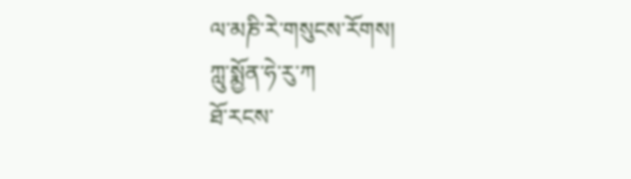ལ་མཎི་རེ་གསུངས་རོགས།
ཀླུ་སྨྱོན་ཧེ་རུ་ཀ
ཐོ་རངས་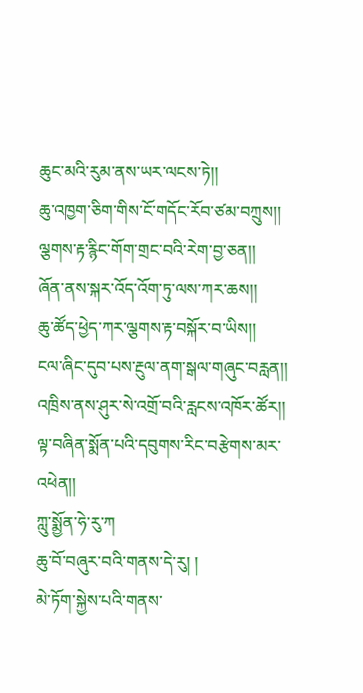ཆུང་མའི་རུམ་ནས་ཡར་ལངས་ཏེ།།
ཆུ་འཁྱག་ཅིག་གིས་ངོ་གདོང་རོབ་ཙམ་བཀྲུས།།
ལྕགས་རྟ་རྙིང་གོག་གྲང་བའི་རེག་བྱ་ཅན།།
ཞོན་ནས་སྐར་འོད་འོག་ཏུ་ལས་ཀར་ཆས།།
ཆུ་ཚོད་ཕྱེད་ཀར་ལྕགས་རྟ་བསྐོར་བ་ཡིས།།
ངལ་ཞིང་དུབ་པས་རྔུལ་ནག་སྒལ་གཞུང་བརླན།།
འཁྲིས་ནས་ཤུར་སེ་འགྲོ་བའི་རླངས་འཁོར་ཚོར།།
ལྟ་བཞིན་སྨོན་པའི་དབུགས་རིང་བརྩེགས་མར་འཕེན།།
ཀླུ་སྨྱོན་ཧེ་རུ་ཀ
ཆུ་བོ་བཞུར་བའི་གནས་དེ་རུ། །
མེ་ཏོག་སྐྱེས་པའི་གནས་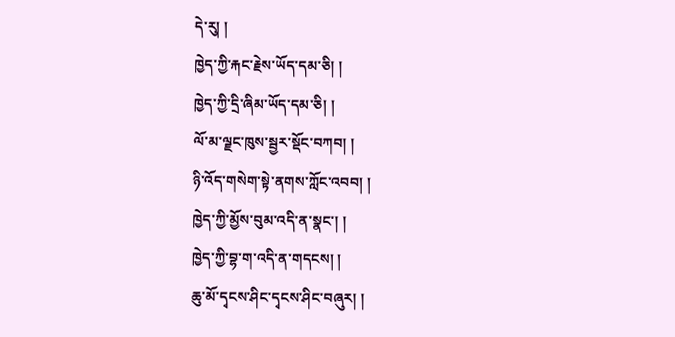དེ་རུ། །
ཁྱེད་ཀྱི་རྐང་རྗེས་ཡོད་དམ་ཅི། །
ཁྱེད་ཀྱི་དྲི་ཞིམ་ཡོད་དམ་ཅི། །
ལོ་མ་ལྗང་ཁུས་སྦྱར་སྡོང་བཀབ། །
ཉི་འོད་གསེག་སྟེ་ནགས་ཀློང་འབབ། །
ཁྱེད་ཀྱི་མྱོས་བུམ་འདི་ན་སྣང་། །
ཁྱེད་ཀྱི་བྷ་ག་འདི་ན་གདངས། །
ཆུ་མོ་དྭངས་ཤིང་དྭངས་ཤིང་བཞུར། །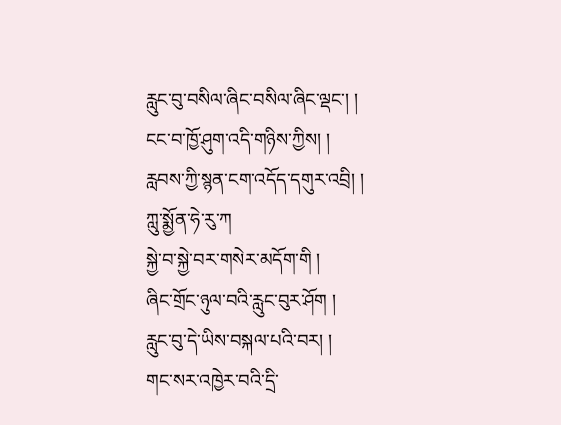རླུང་བུ་བསིལ་ཞིང་བསིལ་ཞིང་ལྡང་། །
ངང་བ་ཁྱོ་ཤུག་འདི་གཉིས་ཀྱིས། །
རླབས་ཀྱི་སྙན་ངག་འདོད་དགུར་འབྲི། །
ཀླུ་སྨྱོན་ཧེ་རུ་ཀ
སྐྱེ་བ་སྐྱེ་བར་གསེར་མདོག་གི །
ཞིང་གྲོང་ཉུལ་བའི་རླུང་བུར་ཤོག །
རླུང་བུ་དེ་ཡིས་བསྐལ་པའི་བར། །
གང་སར་འཁྱེར་བའི་དྲི་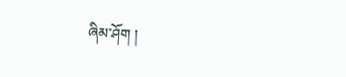ཞིམ་ཤོག །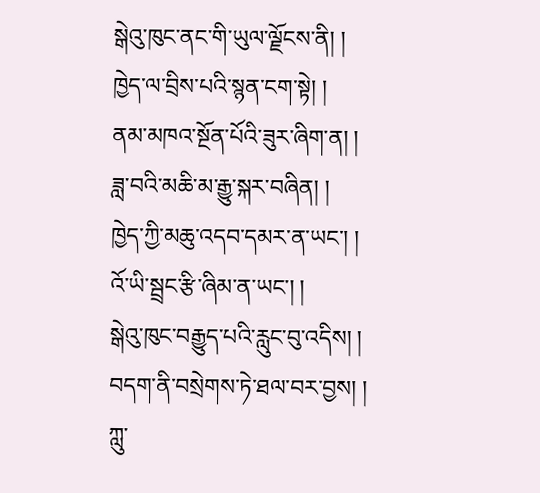སྒེའུ་ཁུང་ནང་གི་ཡུལ་ལྗོངས་ནི། །
ཁྱེད་ལ་བྲིས་པའི་སྙན་ངག་སྟེ། །
ནམ་མཁའ་སྔོན་པོའི་ཟུར་ཞིག་ན། །
ཟླ་བའི་མཆི་མ་རྒྱུ་སྐར་བཞིན། །
ཁྱེད་ཀྱི་མཆུ་འདབ་དམར་ན་ཡང་། །
འོ་ཡི་སྦྲང་རྩི་ཞིམ་ན་ཡང་། །
སྒེའུ་ཁུང་བརྒྱུད་པའི་རླུང་བུ་འདིས། །
བདག་ནི་བསྲེགས་ཏེ་ཐལ་བར་བྱས། །
ཀླུ་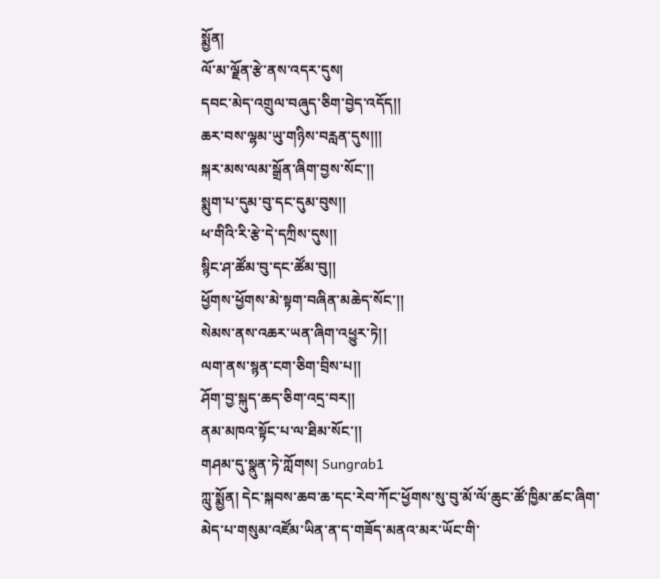སྨྱོན།
ལོ་མ་ལྗོན་རྩེ་ནས་འདར་དུས།
དབང་མེད་འགྲུལ་བཞུད་ཅིག་བྱེད་འདོད།།
ཆར་བས་ལྷམ་ཡུ་གཉིས་བརླན་དུས།།།
སྐར་མས་ལམ་སྒྲོན་ཞིག་བྱས་སོང་།།
སྨུག་པ་དུམ་བུ་དང་དུམ་བུས།།
ཕ་གིའི་རི་རྩེ་དེ་དཀྲིས་དུས།།
སྙིང་ཤ་ཚོམ་བུ་དང་ཚོམ་བུ།།
ཕྱོགས་ཕྱོགས་མེ་སྟག་བཞིན་མཆེད་སོང་།།
སེམས་ནས་འཆར་ཡན་ཞིག་འཕྱུར་ཏེ།།
ལག་ནས་སྙན་ངག་ཅིག་བྲིས་པ།།
ཤོག་བྱ་སྐུད་ཆད་ཅིག་འདྲ་བར།།
ནམ་མཁའ་སྟོང་པ་ལ་ཐིམ་སོང་།།
གཤམ་དུ་སྣུན་ཏེ་ཀློགས། Sungrab1
ཀླུ་སྨྱོན། དེང་སྐབས་ཆབ་ཆ་དང་རེབ་ཀོང་ཕྱོགས་སུ་བུ་མོ་ལོ་ཆུང་ཚོ་ཁྱིམ་ཚང་ཞིག་མེད་པ་གསུམ་འཛོམ་ཡིན་ན་ད་གཟོད་མནའ་མར་ཡོང་གི་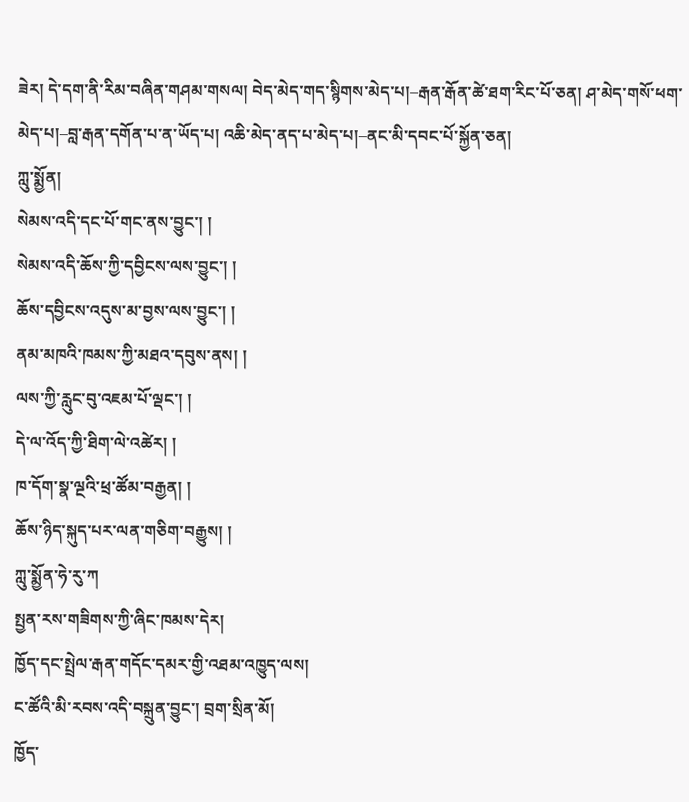ཟེར། དེ་དག་ནི་རིམ་བཞིན་གཤམ་གསལ། བེད་མེད་གད་སྙིགས་མེད་པ།–རྒན་རྒོན་ཚེ་ཐག་རིང་པོ་ཅན། ཤ་མེད་གསོ་ཕག་མེད་པ།–བླ་རྒན་དགོན་པ་ན་ཡོད་པ། འཆི་མེད་ནད་པ་མེད་པ།–ནང་མི་དབང་པོ་སྐྱོན་ཅན།
ཀླུ་སྨྱོན།
སེམས་འདི་དང་པོ་གང་ནས་བྱུང་། །
སེམས་འདི་ཆོས་ཀྱི་དབྱིངས་ལས་བྱུང་། །
ཆོས་དབྱིངས་འདུས་མ་བྱས་ལས་བྱུང་། །
ནམ་མཁའི་ཁམས་ཀྱི་མཐའ་དབུས་ནས། །
ལས་ཀྱི་རླུང་བུ་འཇམ་པོ་ལྡང་། །
དེ་ལ་འོད་ཀྱི་ཐིག་ལེ་འཚེར། །
ཁ་དོག་སྣ་ལྔའི་ཕྲ་ཚོམ་བརྒྱན། །
ཆོས་ཉིད་སྐུད་པར་ལན་གཅིག་བརྒྱུས། །
ཀླུ་སྨྱོན་ཧེ་རུ་ཀ
སྤྱན་རས་གཟིགས་ཀྱི་ཞིང་ཁམས་དེར།
ཁྱོད་དང་སྤྲེལ་རྒན་གདོང་དམར་གྱི་འཐམ་འཁྱུད་ལས།
ང་ཚོའི་མི་རབས་འདི་བསྐྲུན་བྱུང་། བྲག་སྲིན་མོ།
ཁྱོད་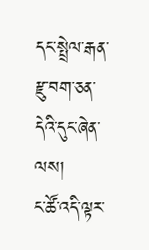དང་སྤྲེལ་རྒན་རྫུ་བག་ཅན་དེའི་དུང་ཞེན་ལས།
ང་ཚོ་འདི་ལྟར་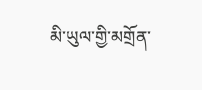མི་ཡུལ་གྱི་མགྲོན་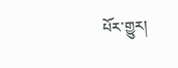པོར་གྱུར།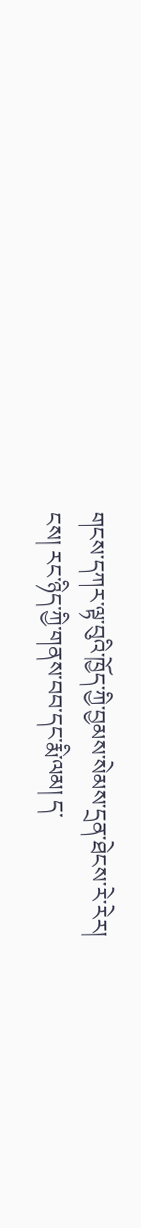གངས་དཀར་ལྟ་བུའི་ཁྱོད་ཀྱི་བྱམས་སེམས་དྲན་ཐེངས་རེ་རེར།
ངས། རང་ཉིད་ཀྱི་གནས་བབ་དང་རྨི་ལམ། ད་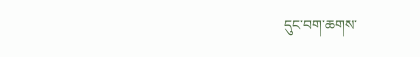དུང་བག་ཆགས་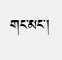གང་མང་།